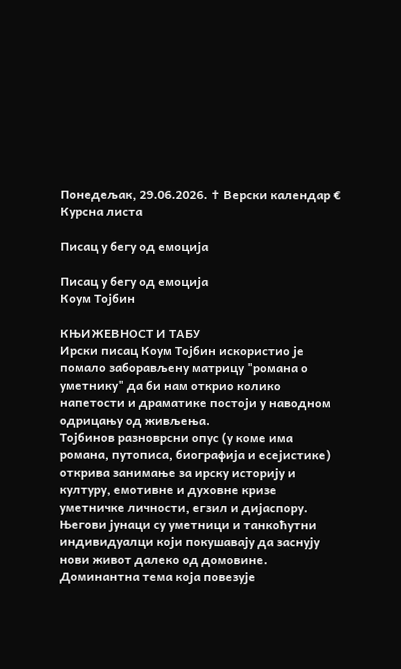Понедељак, 29.06.2026. ✝ Верски календар € Курсна листа

Писац у бегу од емоција

Писац у бегу од емоција
Коум Тојбин

КЊИЖЕВНОСТ И ТАБУ
Ирски писац Коум Тојбин искористио је помало заборављену матрицу "романа о уметнику" да би нам открио колико напетости и драматике постоји у наводном одрицању од живљења.
Тојбинов разноврсни опус (у коме има романа, путописа, биографија и есејистике) открива занимање за ирску историју и културу, емотивне и духовне кризе уметничке личности, егзил и дијаспору. Његови јунаци су уметници и танкоћутни индивидуалци који покушавају да заснују нови живот далеко од домовине. Доминантна тема која повезује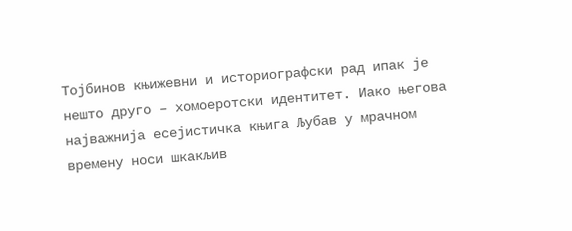Тојбинов књижевни и историографски рад ипак је нешто друго – хомоеротски идентитет. Иако његова најважнија есејистичка књига Љубав у мрачном времену носи шкакљив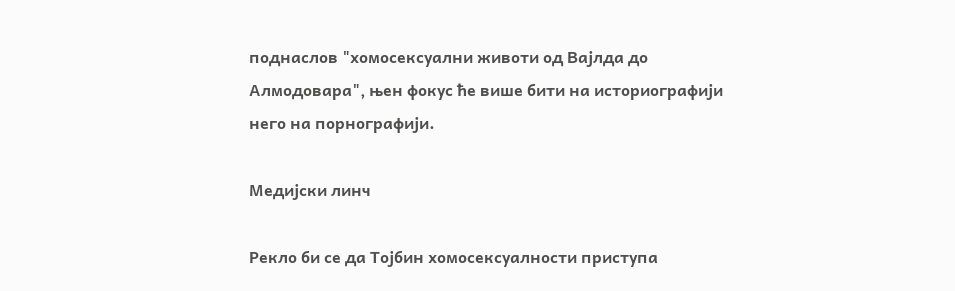поднаслов "хомосексуални животи од Вајлда до Алмодовара", њен фокус ће више бити на историографији него на порнографији.

Медијски линч

Рекло би се да Тојбин хомосексуалности приступа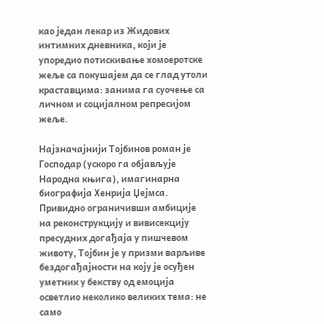као један лекар из Жидових интимних дневника, који је упоредио потискивање хомоеротске жеље са покушајем да се глад утоли краставцима: занима га суочење са личном и социјалном репресијом жеље.

Најзначајнији Тојбинов роман је Господар (ускоро га објављује Народна књига), имагинарна биографија Хенрија Џејмса. Привидно ограничивши амбиције на реконструкцију и вивисекцију пресудних догађаја у пишчевом животу, Тојбин је у призми варљиве бездогађајности на коју је осуђен уметник у бекству од емоција осветлио неколико великих тема: не само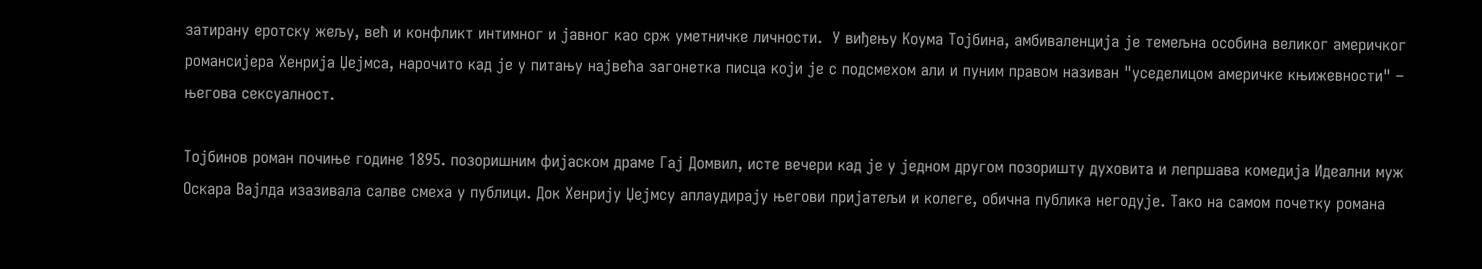затирану еротску жељу, већ и конфликт интимног и јавног као срж уметничке личности.  У виђењу Коума Тојбина, амбиваленција је темељна особина великог америчког романсијера Хенрија Џејмса, нарочито кад је у питању највећа загонетка писца који је с подсмехом али и пуним правом називан "уседелицом америчке књижевности" – његова сексуалност.

Тојбинов роман почиње године 1895. позоришним фијаском драме Гај Домвил, исте вечери кад је у једном другом позоришту духовита и лепршава комедија Идеални муж Оскара Вајлда изазивала салве смеха у публици. Док Хенрију Џејмсу аплаудирају његови пријатељи и колеге, обична публика негодује. Тако на самом почетку романа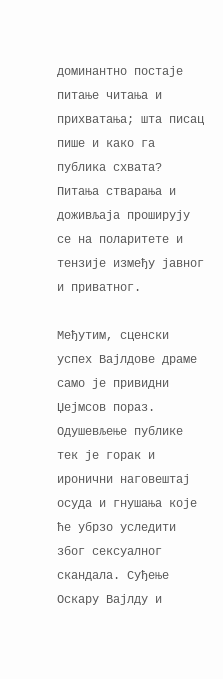доминантно постаје питање читања и прихватања; шта писац пише и како га публика схвата? Питања стварања и доживљаја проширују се на поларитете и тензије између јавног и приватног.

Међутим, сценски успех Вајлдове драме само је привидни Џејмсов пораз. Одушевљење публике тек је горак и иронични наговештај осуда и гнушања које ће убрзо уследити због сексуалног скандала. Суђење Оскару Вајлду и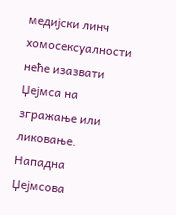медијски линч хомосексуалности неће изазвати Џејмса на згражање или ликовање. Нападна Џејмсова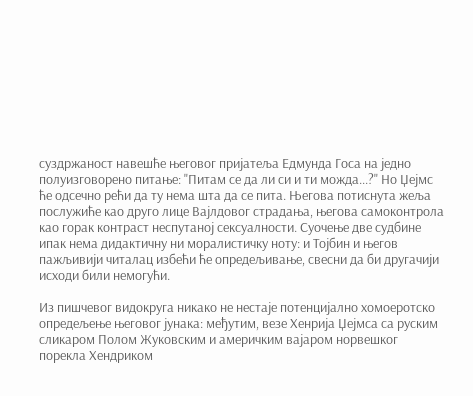суздржаност навешће његовог пријатеља Едмунда Госа на једно полуизговорено питање: "Питам се да ли си и ти можда...?" Но Џејмс ће одсечно рећи да ту нема шта да се пита. Његова потиснута жеља послужиће као друго лице Вајлдовог страдања, његова самоконтрола као горак контраст неспутаној сексуалности. Суочење две судбине ипак нема дидактичну ни моралистичку ноту: и Тојбин и његов пажљивији читалац избећи ће опредељивање, свесни да би другачији исходи били немогући.

Из пишчевог видокруга никако не нестаје потенцијално хомоеротско опредељење његовог јунака: међутим, везе Хенрија Џејмса са руским сликаром Полом Жуковским и америчким вајаром норвешког порекла Хендриком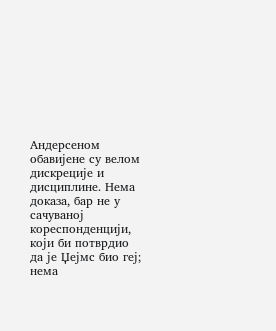Андерсеном обавијене су велом дискреције и дисциплине. Нема доказа, бар не у сачуваној кореспонденцији, који би потврдио да је Џејмс био геј; нема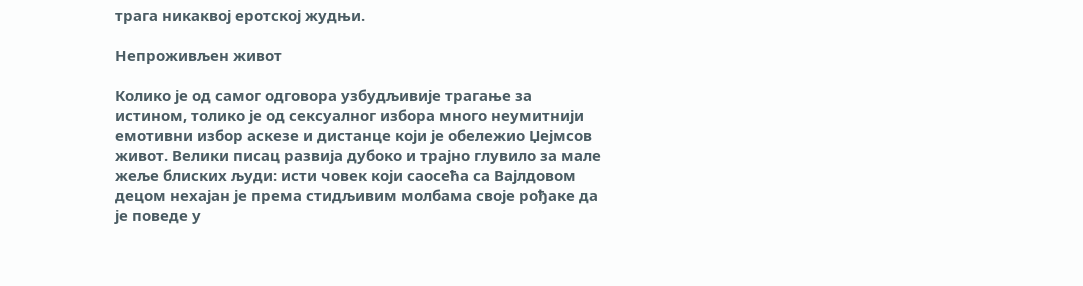трага никаквој еротској жудњи.

Непроживљен живот

Колико је од самог одговора узбудљивије трагање за истином, толико је од сексуалног избора много неумитнији емотивни избор аскезе и дистанце који је обележио Џејмсов живот. Велики писац развија дубоко и трајно глувило за мале жеље блиских људи: исти човек који саосећа са Вајлдовом децом нехајан је према стидљивим молбама своје рођаке да је поведе у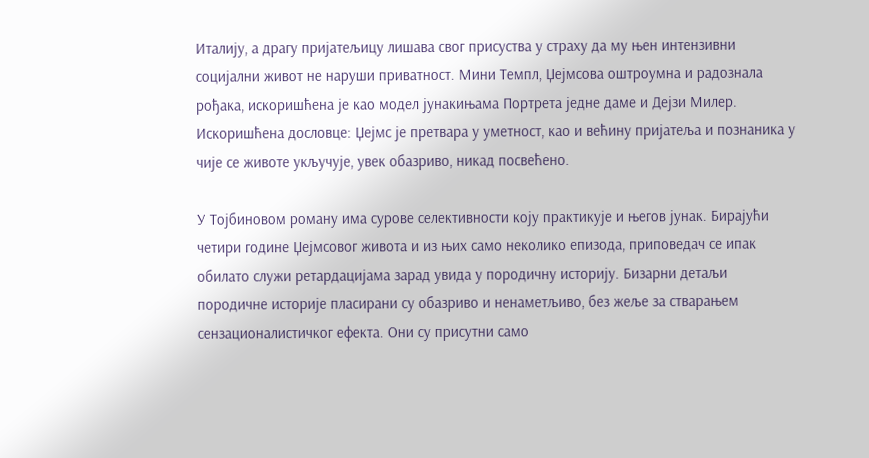Италију, а драгу пријатељицу лишава свог присуства у страху да му њен интензивни социјални живот не наруши приватност. Мини Темпл, Џејмсова оштроумна и радознала рођака, искоришћена је као модел јунакињама Портрета једне даме и Дејзи Милер. Искоришћена дословце: Џејмс је претвара у уметност, као и већину пријатеља и познаника у чије се животе укључује, увек обазриво, никад посвећено.

У Тојбиновом роману има сурове селективности коју практикује и његов јунак. Бирајући четири године Џејмсовог живота и из њих само неколико епизода, приповедач се ипак обилато служи ретардацијама зарад увида у породичну историју. Бизарни детаљи породичне историје пласирани су обазриво и ненаметљиво, без жеље за стварањем сензационалистичког ефекта. Они су присутни само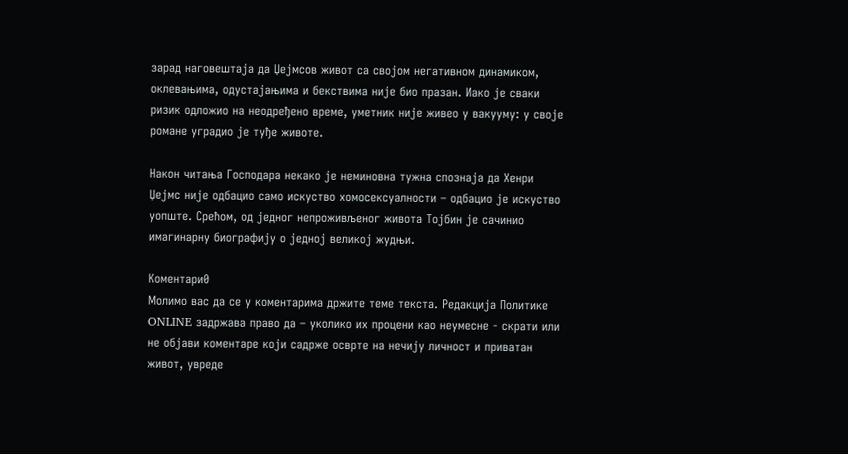зарад наговештаја да Џејмсов живот са својом негативном динамиком, оклевањима, одустајањима и бекствима није био празан. Иако је сваки ризик одложио на неодређено време, уметник није живео у вакууму: у своје романе уградио је туђе животе.

Након читања Господара некако је неминовна тужна спознаја да Хенри Џејмс није одбацио само искуство хомосексуалности – одбацио је искуство уопште. Срећом, од једног непроживљеног живота Тојбин је сачинио имагинарну биографију о једној великој жудњи.

Коментари0
Молимо вас да се у коментарима држите теме текста. Редакција Политике ONLINE задржава право да – уколико их процени као неумесне - скрати или не објави коментаре који садрже осврте на нечију личност и приватан живот, увреде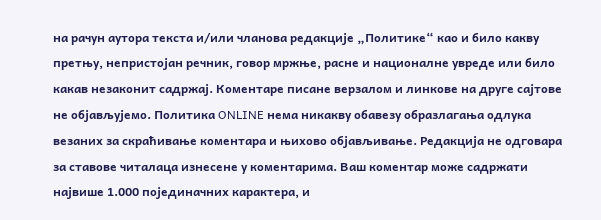на рачун аутора текста и/или чланова редакције „Политике“ као и било какву претњу, непристојан речник, говор мржње, расне и националне увреде или било какав незаконит садржај. Коментаре писане верзалом и линкове на друге сајтове не објављујемо. Политика ONLINE нема никакву обавезу образлагања одлука везаних за скраћивање коментара и њихово објављивање. Редакција не одговара за ставове читалаца изнесене у коментарима. Ваш коментар може садржати највише 1.000 појединачних карактера, и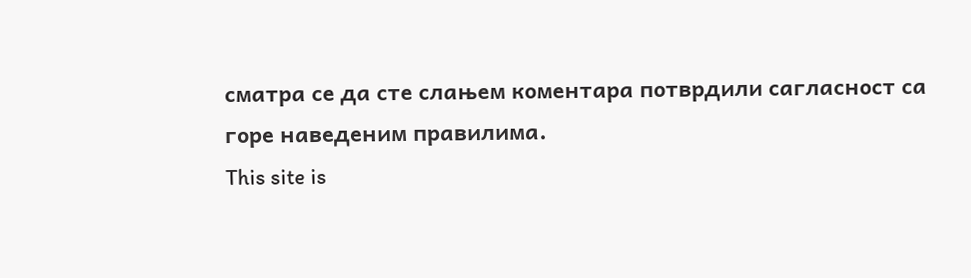сматра се да сте слањем коментара потврдили сагласност са горе наведеним правилима.
This site is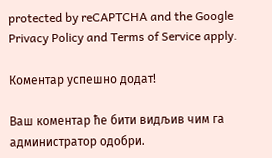protected by reCAPTCHA and the Google Privacy Policy and Terms of Service apply.

Комeнтар успeшно додат!

Ваш комeнтар ћe бити видљив чим га администратор одобри.